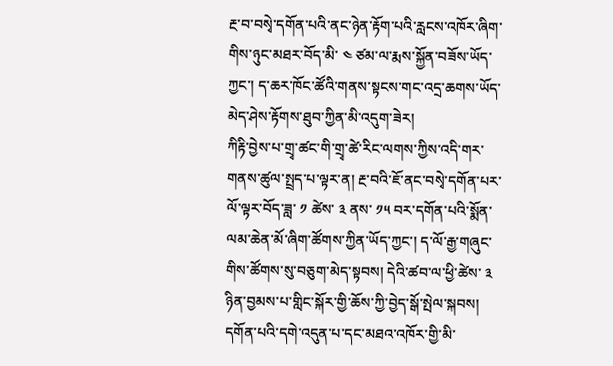རྔ་བ་བསྭེ་དགོན་པའི་ནང་ཉེན་རྟོག་པའི་རླངས་འཁོར་ཞིག་གིས་ཉུང་མཐར་བོད་མི་ ༤ ཙམ་ལ་རྨས་སྐྱོན་བཟོས་ཡོད་ཀྱང་། ད་ཆར་ཁོང་ཚོའི་གནས་སྟངས་གང་འདྲ་ཆགས་ཡོད་མེད་ཤེས་རྟོགས་ཐུབ་ཀྱིན་མི་འདུག་ཟེར།
ཀིརྟི་བྱེས་པ་གྲྭ་ཚང་གི་གྲྭ་ཚེ་རིང་ལགས་ཀྱིས་འདི་གར་གནས་ཚུལ་སྤྲད་པ་ལྟར་ན། རྔ་བའི་ཇོ་ནང་བསྭེ་དགོན་པར་ལོ་ལྟར་བོད་ཟླ་ ༡ ཚེས་ ༣ ནས་ ༡༥ བར་དགོན་པའི་སྨོན་ལམ་ཆེན་མོ་ཞིག་ཚོགས་ཀྱིན་ཡོད་ཀྱང་། ད་ལོ་རྒྱ་གཞུང་གིས་ཚོགས་སུ་བཅུག་མེད་སྟབས། དེའི་ཚབ་ལ་ཕྱི་ཚེས་ ༣ ཉིན་བྱམས་པ་གླིང་སྐོར་གྱི་ཆོས་ཀྱི་བྱེད་སྒོ་སྤེལ་སྐབས། དགོན་པའི་དགེ་འདུན་པ་དང་མཐའ་འཁོར་གྱི་མི་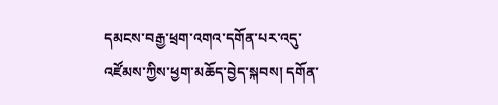དམངས་བརྒྱ་ཕྲག་འགའ་དགོན་པར་འདུ་འཛོམས་ཀྱིས་ཕྱག་མཆོད་བྱེད་སྐབས། དགོན་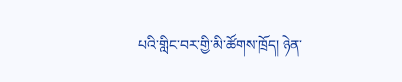པའི་གླིང་བར་གྱི་མི་ཚོགས་ཁྲོད། ཉེན་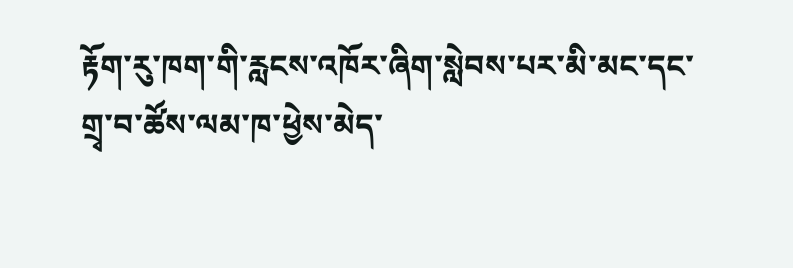རྟོག་རུ་ཁག་གི་རླངས་འཁོར་ཞིག་སླེབས་པར་མི་མང་དང་གྲྭ་བ་ཚོས་ལམ་ཁ་ཕྱེས་མེད་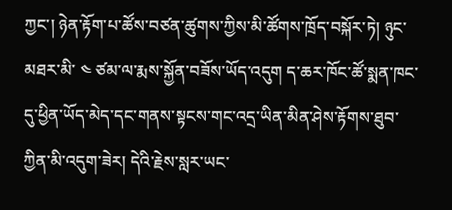ཀྱང་། ཉེན་རྟོག་པ་ཚོས་བཙན་ཚུགས་ཀྱིས་མི་ཚོགས་ཁྲོད་བསྐོར་ཏེ། ཉུང་མཐར་མི་ ༤ ཙམ་ལ་རྨས་སྐྱོན་བཟོས་ཡོད་འདུག ད་ཆར་ཁོང་ཚོ་སྨན་ཁང་དུ་ཕྱིན་ཡོད་མེད་དང་གནས་སྟངས་གང་འདྲ་ཡིན་མིན་ཤེས་རྟོགས་ཐུབ་ཀྱིན་མི་འདུག་ཟེར། དེའི་རྗེས་སླར་ཡང་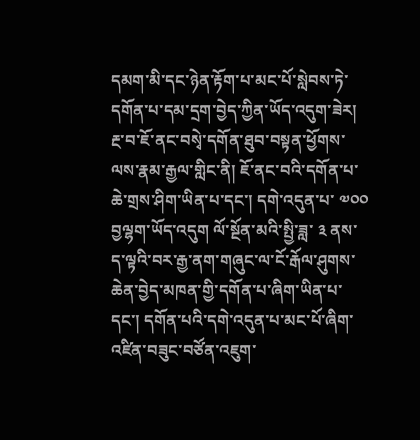དམག་མི་དང་ཉེན་རྟོག་པ་མང་པོ་སླེབས་ཏེ་དགོན་པ་དམ་དྲག་བྱེད་ཀྱིན་ཡོད་འདུག་ཟེར།
རྔ་བ་ཇོ་ནང་བསྭེ་དགོན་ཐུབ་བསྟན་ཕྱོགས་ལས་རྣམ་རྒྱལ་གླིང་ནི། ཇོ་ནང་བའི་དགོན་པ་ཆེ་གྲས་ཤིག་ཡིན་པ་དང་། དགེ་འདུན་པ་ ༧༠༠ བྱལྷག་ཡོད་འདུག ལོ་སྔོན་མའི་སྤྱི་ཟླ་ ༣ ནས་ད་ལྟའི་བར་རྒྱ་ནག་གཞུང་ལ་ངོ་རྒོལ་ཤུགས་ཆེན་བྱེད་མཁན་གྱི་དགོན་པ་ཞིག་ཡིན་པ་དང་། དགོན་པའི་དགེ་འདུན་པ་མང་པོ་ཞིག་འཛིན་བཟུང་བཙོན་འཇུག་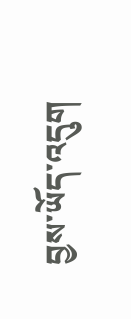བྱས་ཡོད་འདུག